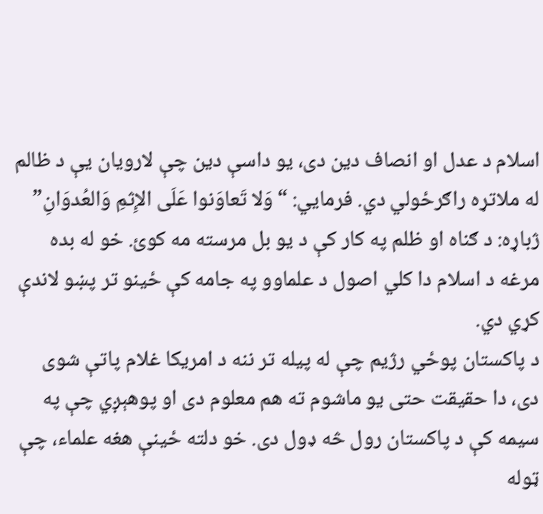اسلام د عدل او انصاف دین دی، یو داسې دین چې لارویان یې د ظالم له ملاتړه راګرځولي دي. فرمایي: “وَلا تَعاوَنوا عَلَی الإِثمِ وَالعُدوَانِ” ژباړه: د ګناه او ظلم په کار کې د یو بل مرسته مه کوئ. خو له بده مرغه د اسلام دا کلي اصول د علماوو په جامه کې ځینو تر پښو لاندې کړي دي.
د پاکستان پوځي رژیم چې له پیله تر ننه د امریکا غلام پاتې شوی دی، دا حقیقت حتی یو ماشوم ته هم معلوم دی او پوهېږي چې په سیمه کې د پاکستان رول څه ډول دی. خو دلته ځینې هغه علماء، چې ټوله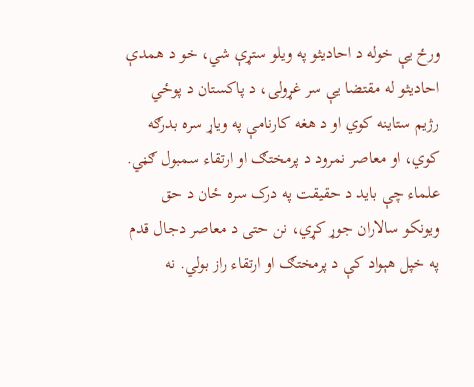ورځ یې خوله د احادیثو په ویلو ستړې شي، خو د همدې احادیثو له مقتضا یې سر غړولی، د پاکستان د پوځي رژیم ستاینه کوي او د هغه کارنامې په ویاړ سره بدرګه کوي، او معاصر نمرود د پرمختګ او ارتقاء سمبول ګڼي.
علماء چې باید د حقیقت په درک سره ځان د حق ویونکو سالاران جوړ کړي، نن حتی د معاصر دجال قدم په خپل هېواد کې د پرمختګ او ارتقاء راز بولي. نه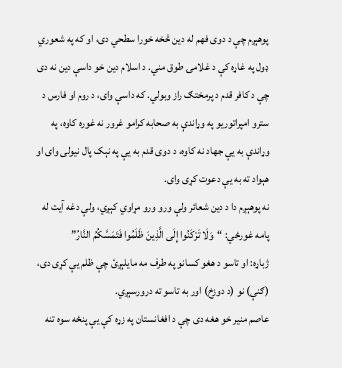پوهېږم چې د دوی فهم له دین څخه خورا سطحي دی، او که په شعوري ډول په غاړه کې د غلامۍ طوق مني. د اسلام دین خو داسې دین نه دی چې د کافر قدم د پرمختګ راز وبولي. که داسې وای، د روم او فارس د سترو امپراتوریو په وړاندې به صحابه کرامو غرور نه غوره کاوه، په وړاندې به یې جهاد نه کاوه، د دوی قدم به یې په نېک پال نیولی وای او هېواد ته به یې دعوت کړی وای.
نه پوهېږم دا د دین شعائر ولې ورو ورو مړاوي کېږي، ولې دغه آیت له پامه غورځي: “وَلَا تَرْكَنُوا إِلَى الَّذِينَ ظَلَمُوا فَتَمَسَّكُمُ النَّارُ”
ژباړه: او تاسو د هغو کسانو په طرف مه مایلېږئ چې ظلم یې کړی دی، (ګنې) نو (د دوزخ) اور به تاسو ته درورسېږي.
عاصم منیر خو هغه دی چې د افغانستان په زړه کې یې پنځه سوه تنه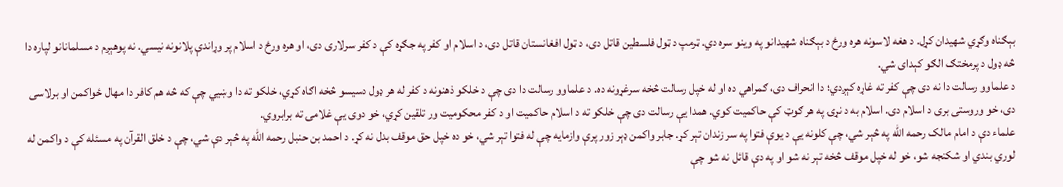بېګناه وګړي شهیدان کړل. د هغه لاسونه هره ورځ د بېګناه شهیدانو په وینو سره دي. ټرمپ د ټول فلسطین قاتل دی، د ټول افغانستان قاتل دی، د اسلام او کفر په جګړه کې د کفر سرلاری دی، او هره ورځ د اسلام پر وړاندې پلانونه نیسي. نه پوهېږم د مسلمانانو لپاره دا څه ډول د پرمختګ الګو کېدای شي.
د علماوو رسالت دا نه دی چې کفر ته غاړه کېږدي؛ دا انحراف دی، ګمراهي ده او له خپل رسالت څخه سرغړونه ده. د علماوو رسالت دا دی چې د خلکو ذهنونه د کفر له هر ډول دسیسو څخه اګاه کړي، خلکو ته دا وښيي چې که څه هم کافر دا مهال ځواکمن او برلاسی دی، خو وروستی بری د اسلام دی. اسلام به د نړۍ په هر ګوټ کې حاکمیت کوي. همدا یې رسالت دی چې خلکو ته د اسلام حاکمیت او د کفر محکومیت ور تلقین کړي، خو دوی یې غلامۍ ته برابروي.
علماء دې د امام مالک رحمه الله په څېر شي، چې کلونه یې د یوې فتوا په سر زندان تېر کړ. جابر واکمن ډېر زور پرې وازمایه چې له فتوا تېر شي، خو ده خپل حق موقف بدل نه کړ. د احمد بن حنبل رحمه الله په څېر دې شي، چې د خلق القرآن په مسئله کې د واکمن له لوري بندي او شکنجه شو، خو له خپل موقف څخه تېر نه شو او په دې قائل نه شو چې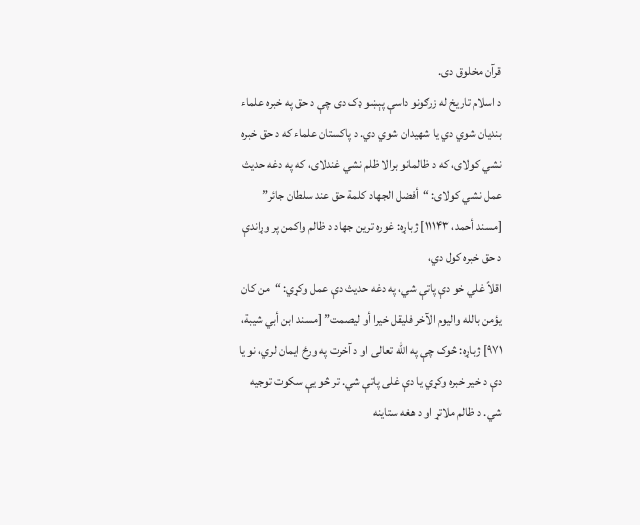قرآن مخلوق دی.
د اسلام تاریخ له زرګونو داسې پېښو ډک دی چې د حق په خبره علماء بندیان شوي دي یا شهیدان شوي دي. د پاکستان علماء که د حق خبره نشي کولای، که د ظالمانو برالا ظلم نشي غندلای، که په دغه حدیث عمل نشي کولای: “أفضل الجهاد كلمة حق عند سلطان جائر” [مسند أحمد، ۱۱۱۴۳] ژباړه: غوره ترین جهاد د ظالم واکمن پر وړاندې د حق خبره کول دي،
اقلاً غلي خو دې پاتې شي، په دغه حدیث دې عمل وکړي: “من كان يؤمن بالله واليوم الآخر فليقل خيرا أو ليصمت” [مسند ابن أبي شيبة، ۹۷۱] ژباړه: څوک چې په الله تعالی او د آخرت په ورځ ایمان لري، نو یا دې د خیر خبره وکړي یا دې غلی پاتې شي. تر څو یې سکوت توجیه شي. د ظالم ملاتړ او د هغه ستاینه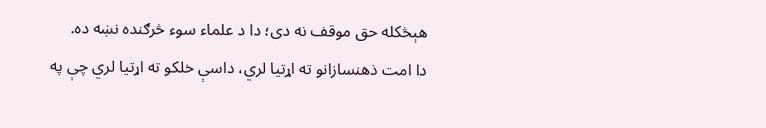هېڅکله حق موقف نه دی؛ دا د علماء سوء څرګنده نښه ده.
دا امت ذهنسازانو ته اړتیا لري، داسې خلکو ته اړتیا لري چې په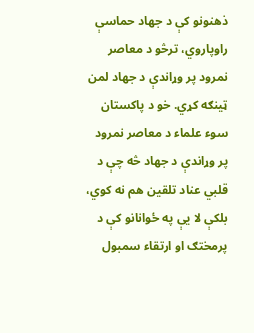ذهنونو کې د جهاد حماسې راوپاروي، ترڅو د معاصر نمرود پر وړاندې د جهاد لمن ټینګه کړي. خو د پاکستان سوء علماء د معاصر نمرود پر وړاندې د جهاد څه چې د قلبي عناد تلقین هم نه کوي، بلکې لا یې په ځوانانو کې د پرمختګ او ارتقاء سمبول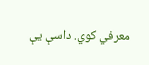معرفي کوي. داسې یې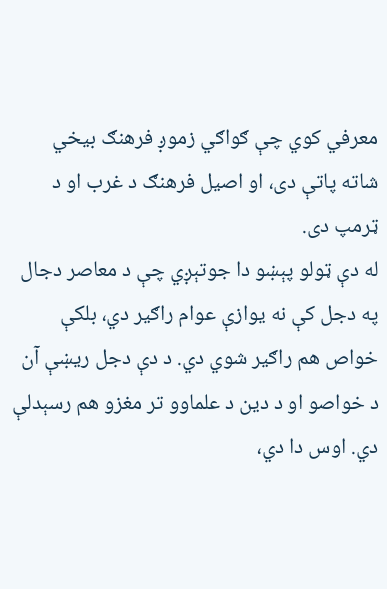معرفي کوي چې ګواګي زموږ فرهنګ بیخي شاته پاتې دی، او اصیل فرهنګ د غرب او د ټرمپ دی.
له دې ټولو پېښو دا جوتېږي چې د معاصر دجال په دجل کې نه یوازې عوام راګیر دي، بلکې خواص هم راګیر شوي دي. د دې دجل ریښې آن د خواصو او د دین د علماوو تر مغزو هم رسېدلې دي. اوس دا دي،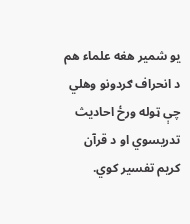يو شمير هغه علماء هم د انحراف ګردونو وهلي چې ټوله ورځ احادیث تدریسوي او د قرآن کریم تفسیر کوي.